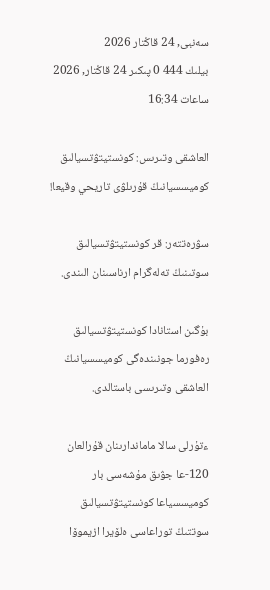سەنبى, 24 قاڭتار 2026
بيلىك 444 0 پىكىر 24 قاڭتار, 2026 ساعات 16:34

العاشقى وتىرىس: كونستيتۋتسيالىق كوميسسيانىڭ قۇرىلۋى تاريحي وقيعا!

سۋرەتتەر: قر كونستيتۋتسيالىق سوتىنىڭ تەلەگرام ارناسىنان الىندى.

بۇگىن استانادا كونستيتۋتسيالىق رەفورما جونىندەگى كوميسسيانىڭ العاشقى وتىرىسى باستالدى.

ءتۇرلى سالا ماماندارىنان قۇرالعان 120-عا جۋىق مۇشەسى بار كوميسسياعا كونستيتۋتسيالىق سوتتىڭ توراعاسى ەلۆيرا ازيموۆا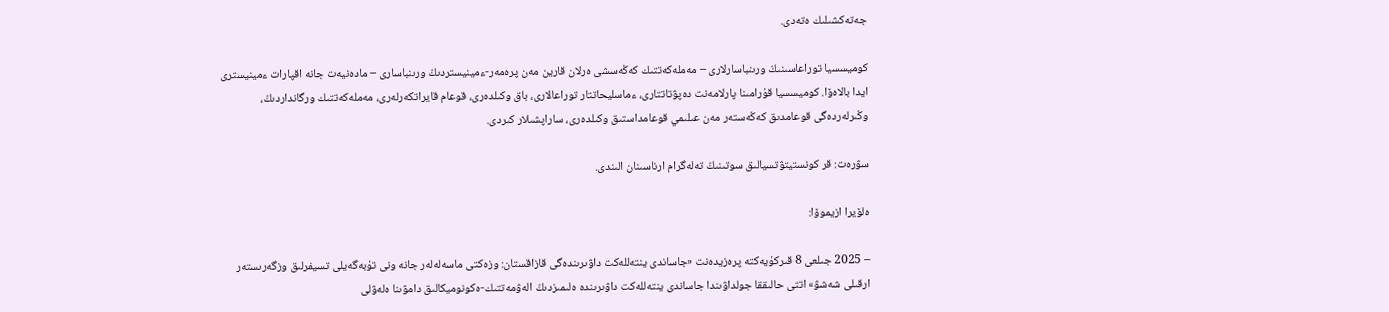جەتەكشىلىك ەتەدى.

كوميسسيا توراعاسىنىڭ ورىنباسارلارى – مەملەكەتتىك كەڭەسشى ەرلان قارين مەن پرەمەر-ءمينيستردىڭ ورىنباسارى – مادەنيەت جانە اقپارات ءمينيسترى ايدا بالاەۆا. كوميسسيا قۇرامىنا پارلامەنت دەپۋتاتتارى، ءماسليحاتتار توراعالارى، باق وكىلدەرى، قوعام قايراتكەرلەرى، مەملەكەتتىك ورگانداردىڭ، وڭىرلەردەگى قوعامدىق كەڭەستەر مەن عىلىمي قوعامداستىق وكىلدەرى، ساراپشىلار كىردى.

سۋرەت: قر كونستيتۋتسيالىق سوتىنىڭ تەلەگرام ارناسىنان الىندى.

ەلۆيرا ازيموۆا:

– 2025 جىلعى 8 قىركۇيەكتە پرەزيدەنت «جاساندى ينتەللەكت داۋىرىندەگى قازاقستان: وزەكتى ماسەلەلەر جانە ونى تۇبەگەيلى تسيفرلىق وزگەرىستەر ارقىلى شەشۋ» اتتى حالىققا جولداۋىندا جاساندى ينتەللەكت داۋىرىندە ەلىمىزدىڭ الەۋمەتتىك-ەكونوميكالىق دامۋىنا ەلەۋلى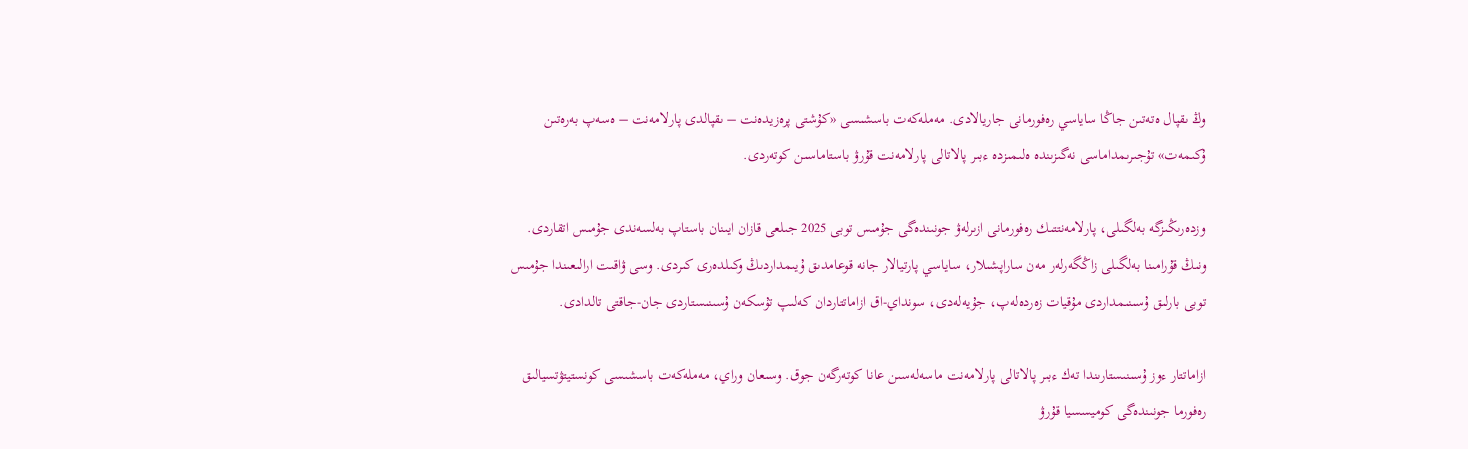وڭ ىقپال ەتەتىن جاڭا ساياسي رەفورمانى جاريالادى. مەملەكەت باسشىسى «كۇشتى پرەزيدەنت – ىقپالدى پارلامەنت – ەسەپ بەرەتىن ۇكىمەت» تۇجىرىمداماسى نەگىزىندە ەلىمىزدە ءبىر پالاتالى پارلامەنت قۇرۋ باستاماسىن كوتەردى.

وزدەرىڭىزگە بەلگىلى، پارلامەنتتىك رەفورمانى ازىرلەۋ جونىندەگى جۇمىس توبى 2025 جىلعى قازان ايىنان باستاپ بەلسەندى جۇمىس اتقاردى. ونىڭ قۇرامىنا بەلگىلى زاڭگەرلەر مەن ساراپشىلار، ساياسي پارتيالار جانە قوعامدىق ۇيىمداردىڭ وكىلدەرى كىردى. وسى ۋاقىت ارالىعىندا جۇمىس توبى بارلىق ۇسىنىمداردى مۇقيات زەردەلەپ، جۇيەلەدى، سونداي-اق ازاماتتاردان كەلىپ تۇسكەن ۇسىنىستاردى جان-جاقتى تالدادى.

ازاماتتار ءوز ۇسىنىستارىندا تەك ءبىر پالاتالى پارلامەنت ماسەلەسىن عانا كوتەرگەن جوق. وسىعان وراي، مەملەكەت باسشىسى كونستيتۋتسيالىق رەفورما جونىندەگى كوميسسيا قۇرۋ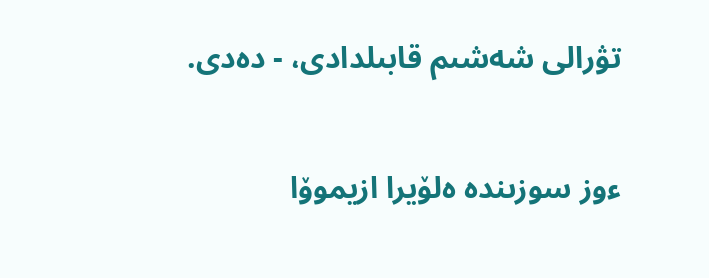تۋرالى شەشىم قابىلدادى، - دەدى.

ءوز سوزىندە ەلۆيرا ازيموۆا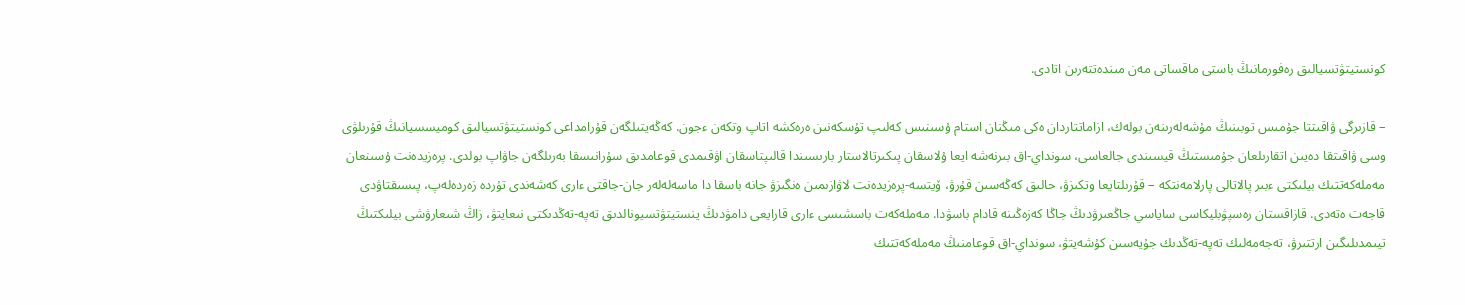كونستيتۋتسيالىق رەفورمانىڭ باستى ماقساتى مەن مىندەتتەرىن اتادى.

– قازىرگى ۋاقىتتا جۇمىس توبىنىڭ مۇشەلەرىنەن بولەك، ازاماتتاردان ەكى مىڭنان استام ۇسىنىس كەلىپ تۇسكەنىن ەرەكشە اتاپ وتكەن ءجون. كەڭەيتىلگەن قۇرامداعى كونستيتۋتسيالىق كوميسسيانىڭ قۇرىلۋى وسى ۋاقىتقا دەيىن اتقارىلعان جۇمىستىڭ قيسىندى جالعاسى، سونداي-اق بىرنەشە ايعا ۇلاسقان پىكىرتالاستار بارىسىندا قالىپتاسقان اۋقىمدى قوعامدىق سۇرانىسقا بەرىلگەن جاۋاپ بولدى. پرەزيدەنت ۇسىنعان مەملەكەتتىك بيلىكتى ءبىر پالاتالى پارلامەنتكە – قۇرىلتايعا وتكىزۋ، حالىق كەڭەسىن قۇرۋ، ۆيتسە-پرەزيدەنت لاۋازىمىن ەنگىزۋ جانە باسقا دا ماسەلەلەر جان-جاقتى ءارى كەشەندى تۇردە زەردەلەپ، پىسىقتاۋدى قاجەت ەتەدى. قازاقستان رەسپۋبليكاسى ساياسي جاڭعىرۋدىڭ جاڭا كەزەڭىنە قادام باسۋدا. مەملەكەت باسشىسى ءارى قارايعى دامۋدىڭ ينستيتۋتسيونالدىق تەپە-تەڭدىكتى نىعايتۋ، زاڭ شىعارۋشى بيلىكتىڭ تيىمدىلىگىن ارتتىرۋ، تەجەمەلىك تەپە-تەڭدىك جۇيەسىن كۇشەيتۋ، سونداي-اق قوعامنىڭ مەملەكەتتىك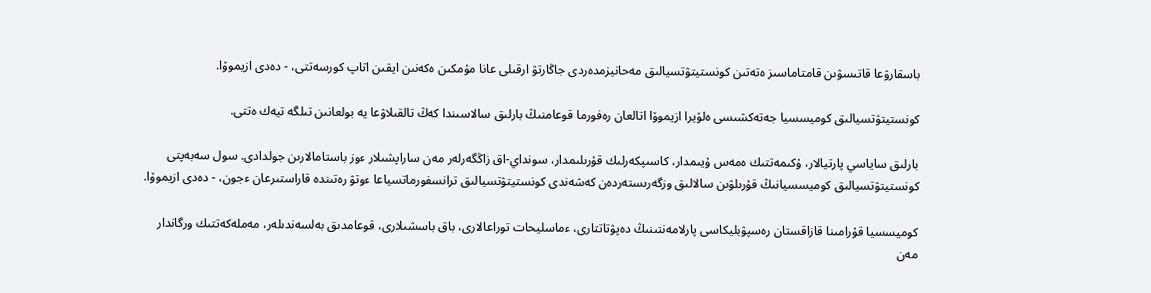باسقارۋعا قاتىسۋىن قامتاماسىز ەتەتىن كونستيتۋتسيالىق مەحانيزمدەردى جاڭارتۋ ارقىلى عانا مۇمكىن ەكەنىن ايقىن اتاپ كورسەتتى، - دەدى ازيموۆا.

كونستيتۋتسيالىق كوميسسيا جەتەكشىسى ەلۆيرا ازيموۆا اتالعان رەفورما قوعامنىڭ بارلىق سالاسىندا كەڭ تالقىلاۋعا يە بولعانىن تىلگە تيەك ەتتى.

بارلىق ساياسي پارتيالار، ۇكىمەتتىك ەمەس ۇيىمدار، كاسىپكەرلىك قۇرىلىمدار، سونداي-اق زاڭگەرلەر مەن ساراپشىلار ءوز باستامالارىن جولدادى. سول سەبەپتى كونستيتۋتسيالىق كوميسسيانىڭ قۇرىلۋىن سالالىق وزگەرىستەردەن كەشەندى كونستيتۋتسيالىق ترانسفورماتسياعا ءوتۋ رەتىندە قاراستىرعان ءجون، - دەدى ازيموۆا.

كوميسسيا قۇرامىنا قازاقستان رەسپۋبليكاسى پارلامەنتىنىڭ دەپۋتاتتارى، ءماسليحات توراعالارى، باق باسشىلارى، قوعامدىق بەلسەندىلەر، مەملەكەتتىك ورگاندار مەن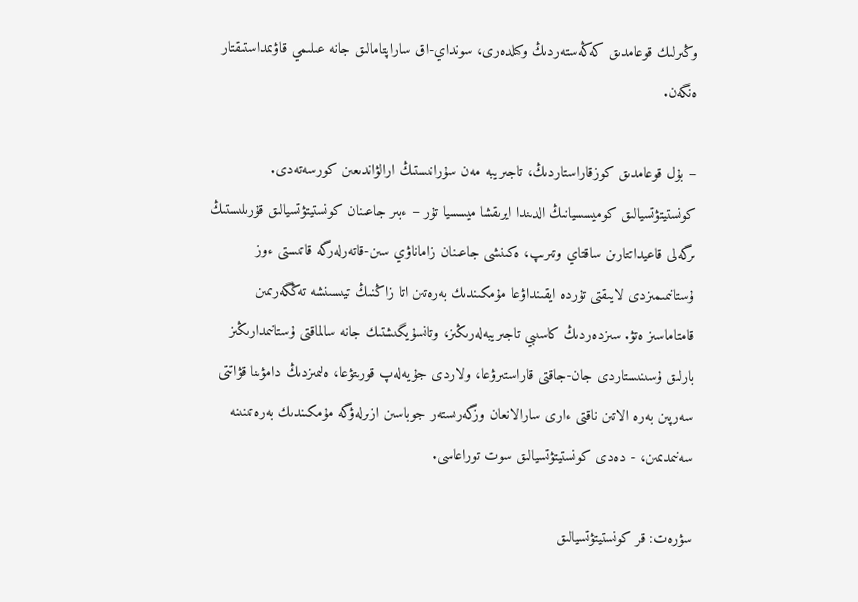وڭىرلىك قوعامدىق كەڭەستەردىڭ وكىلدەرى، سونداي-اق ساراپتامالىق جانە عىلىمي قاۋىمداستىقتار ەنگەن.

– بۇل قوعامدىق كوزقاراستاردىڭ، تاجىريبە مەن سۇرانىستىڭ ارالۋاندىعىن كورسەتەدى. كونستيتۋتسيالىق كوميسسيانىڭ الدىندا ايرىقشا ميسسيا تۇر – ءبىر جاعىنان كونستيتۋتسيالىق قۇرىلىستىڭ ىرگەلى قاعيداتتارىن ساقتاي وتىرىپ، ەكىنشى جاعىنان زاماناۋي سىن-قاتەرلەرگە قاتىستى ءوز ۇستانىمىمىزدى لايىقتى تۇردە ايقىنداۋعا مۇمكىندىك بەرەتىن اتا زاڭنىڭ تيىسىنشە تەڭگەرىمىن قامتاماسىز ەتۋ. سىزدەردىڭ كاسىبي تاجىريبەلەرىڭىز، وتانسۇيگىشتىك جانە سالماقتى ۇستانىمدارىڭىز بارلىق ۇسىنىستاردى جان-جاقتى قاراستىرۋعا، ولاردى جۇيەلەپ قورىتۋعا، ەلىمىزدىڭ دامۋىنا قۋاتتى سەرپىن بەرە الاتىن ناقتى ءارى سارالانعان وزگەرىستەر جوباسىن ازىرلەۋگە مۇمكىندىك بەرەتىنىنە سەنىمدىمىن، - دەدى كونستيتۋتسيالىق سوت توراعاسى.

سۋرەت: قر كونستيتۋتسيالىق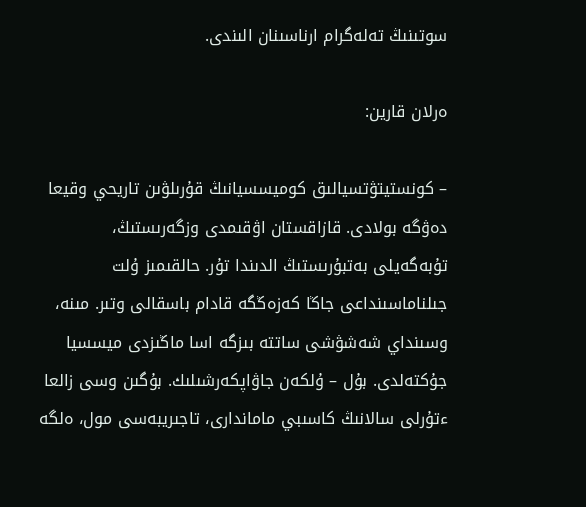سوتىنىڭ تەلەگرام ارناسىنان الىندى.

ەرلان قارين:

– كونستيتۋتسيالىق كوميسسيانىڭ قۇرىلۋىن تاريحي وقيعا دەۋگە بولادى. قازاقستان اۋقىمدى وزگەرىستىڭ، تۇبەگەيلى بەتبۇرىستىڭ الدىندا تۇر. حالقىمىز ۇلت جىلناماسىنداعى جاڭا كەزەڭگە قادام باسقالى وتىر. مىنە، وسىنداي شەشۋشى ساتتە بىزگە اسا ماڭىزدى ميسسيا جۇكتەلدى. بۇل – ۇلكەن جاۋاپكەرشىلىك. بۇگىن وسى زالعا ءتۇرلى سالانىڭ كاسىبي ماماندارى، تاجىريبەسى مول، ەلگە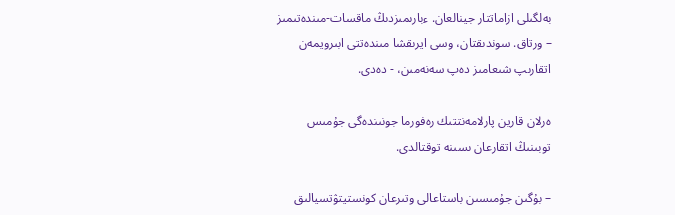بەلگىلى ازاماتتار جينالعان. ءبارىمىزدىڭ ماقسات-مىندەتىمىز – ورتاق. سوندىقتان، وسى ايرىقشا مىندەتتى ابىرويمەن اتقارىپ شىعامىز دەپ سەنەمىن، - دەدى.

ەرلان قارين پارلامەنتتىك رەفورما جونىندەگى جۇمىس توبىنىڭ اتقارعان ىسىنە توقتالدى.

– بۇگىن جۇمىسىن باستاعالى وتىرعان كونستيتۋتسيالىق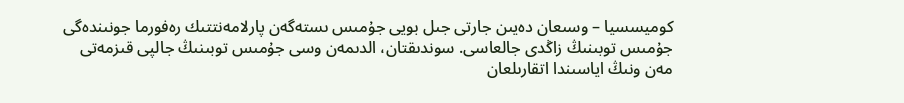كوميسسيا – وسىعان دەيىن جارتى جىل بويى جۇمىس ىستەگەن پارلامەنتتىك رەفورما جونىندەگى جۇمىس توبىنىڭ زاڭدى جالعاسى. سوندىقتان، الدىمەن وسى جۇمىس توبىنىڭ جالپى قىزمەتى مەن ونىڭ اياسىندا اتقارىلعان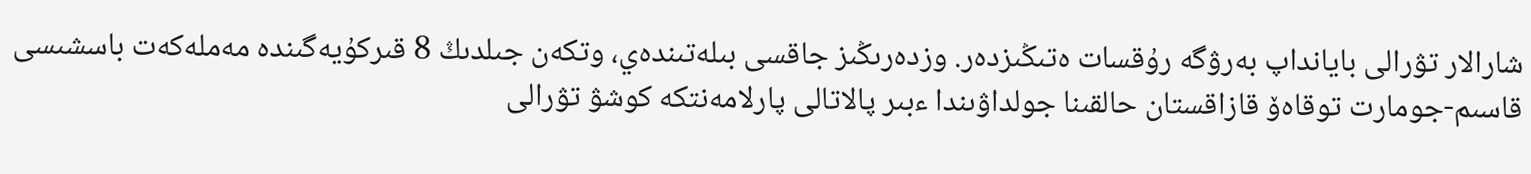شارالار تۋرالى بايانداپ بەرۋگە رۇقسات ەتىڭىزدەر. وزدەرىڭىز جاقسى بىلەتىندەي، وتكەن جىلدىڭ 8 قىركۇيەگىندە مەملەكەت باسشىسى قاسىم-جومارت توقاەۆ قازاقستان حالقىنا جولداۋىندا ءبىر پالاتالى پارلامەنتكە كوشۋ تۋرالى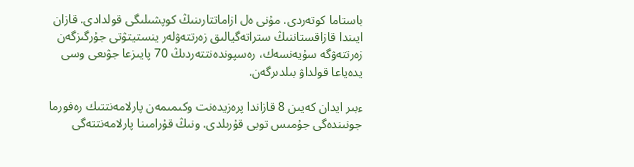باستاما كوتەردى. مۇنى ەل ازاماتتارىنىڭ كوپشىلىگى قولدادى. قازان ايىندا قازاقستاننىڭ ستراتەگيالىق زەرتتەۋلەر ينستيتۋتى جۇرگىزگەن زەرتتەۋگە سۇيەنسەك، رەسپوندەنتتەردىڭ 70 پايىزعا جۋىعى وسى يدەياعا قولداۋ بىلدىرگەن.

ءبىر ايدان كەيىن 8 قازاندا پرەزيدەنت وكىمىمەن پارلامەنتتىك رەفورما جونىندەگى جۇمىس توبى قۇرىلدى. ونىڭ قۇرامىنا پارلامەنتتەگى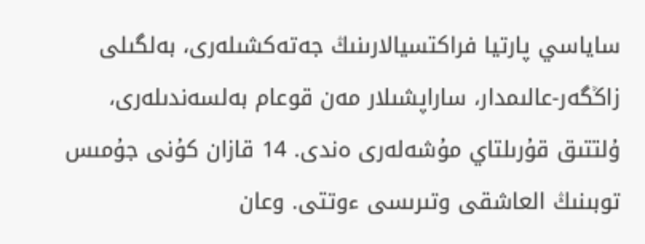ساياسي پارتيا فراكتسيالارىنىڭ جەتەكشىلەرى، بەلگىلى زاڭگەر-عالىمدار، ساراپشىلار مەن قوعام بەلسەندىلەرى، ۇلتتىق قۇرىلتاي مۇشەلەرى ەندى. 14 قازان كۇنى جۇمىس توبىنىڭ العاشقى وتىرىسى ءوتتى. وعان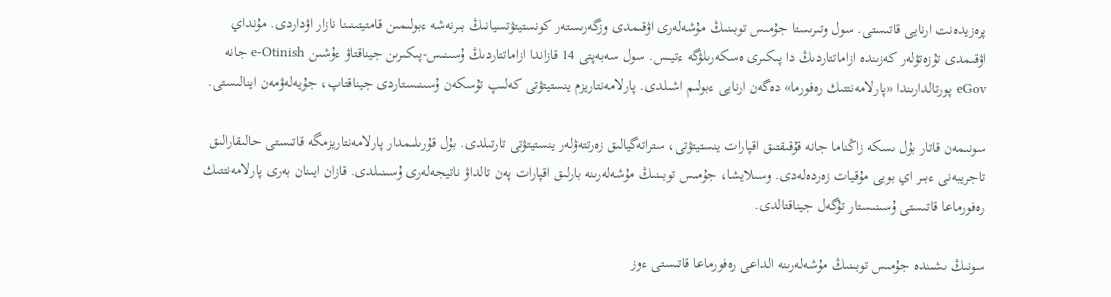پرەزيدەنت ارنايى قاتىستى. سول وتىرىستا جۇمىس توبىنىڭ مۇشەلەرى اۋقىمدى وزگەرىستەر كونستيتۋتسيانىڭ بىرنەشە ءبولىمىن قامتيتىنىنا نازار اۋداردى. مۇنداي اۋقىمدى تۇزەتۋلەر كەزىندە ازاماتتاردىڭ دا پىكىرى ەسكەرىلۋگە ءتيىس. سول سەبەپتى 14 قازاندا ازاماتتاردىڭ ۇسىنىس-پىكىرىن جيناقتاۋ ءۇشىن e-Otinish جانە eGov پورتالدارىندا «پارلامەنتتىك رەفورما» دەگەن ارنايى ءبولىم اشىلدى. پارلامەنتاريزم ينستيتۋتى كەلىپ تۇسكەن ۇسىنىستاردى جيناقتاپ، جۇيەلەۋمەن اينالىستى.

سونىمەن قاتار بۇل ىسكە زاڭناما جانە قۇقىقتىق اقپارات ينستيتۋتى، ستراتەگيالىق زەرتتەۋلەر ينستيتۋتى تارتىلدى. بۇل قۇرىلىمدار پارلامەنتاريزمگە قاتىستى حالىقارالىق تاجريبەنى ءبىر اي بويى مۇقيات زەردەلەدى. وسىلايشا، جۇمىس توبىنىڭ مۇشەلەرىنە بارلىق اقپارات پەن تالداۋ ناتيجەلەرى ۇسىنىلدى. قازان ايىنان بەرى پارلامەنتتىك رەفورماعا قاتىستى ۇسىنىستار تۇگەل جيناقتالدى.

سونىڭ ىشىندە جۇمىس توبىنىڭ مۇشەلەرىنە الداعى رەفورماعا قاتىستى ءوز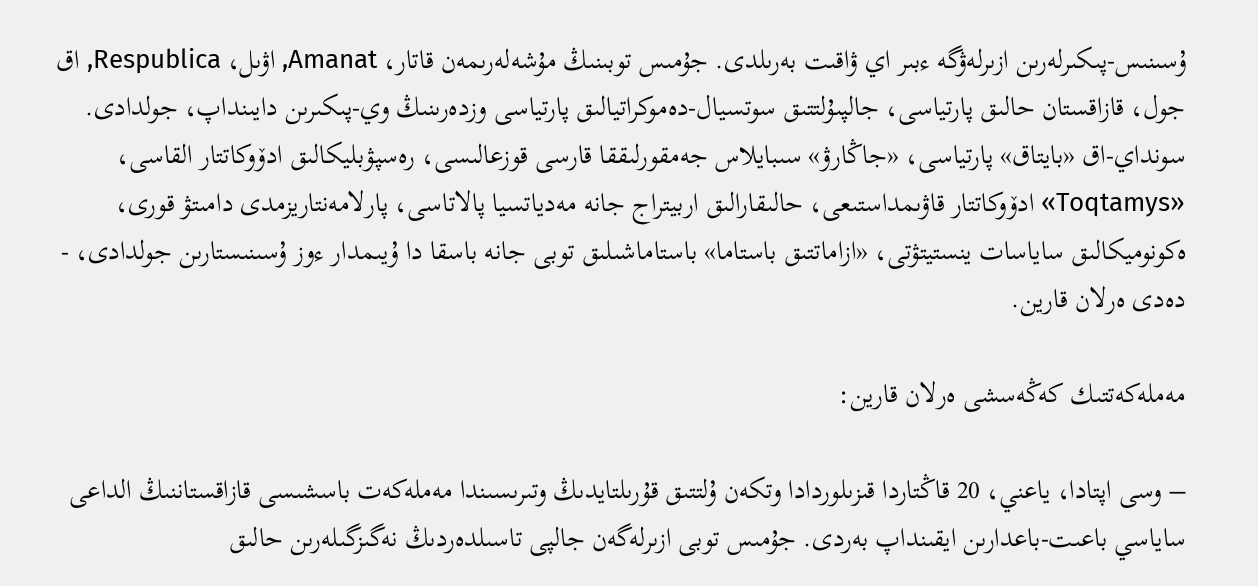ۇسىنىس-پىكىرلەرىن ازىرلەۋگە ءبىر اي ۋاقىت بەرىلدى. جۇمىس توبىنىڭ مۇشەلەرىمەن قاتار، Amanat, اۋىل، Respublica, اق جول، قازاقستان حالىق پارتياسى، جالپىۇلتتىق سوتسيال-دەموكراتيالىق پارتياسى وزدەرىنىڭ وي-پىكىرىن دايىنداپ، جولدادى. سونداي-اق «بايتاق» پارتياسى، «جاڭارۋ» سىبايلاس جەمقورلىققا قارسى قوزعالىسى، رەسپۋبليكالىق ادۆوكاتتار القاسى، «Toqtamys» ادۆوكاتتار قاۋىمداستىعى، حالىقارالىق اربيتراج جانە مەدياتسيا پالاتاسى، پارلامەنتاريزمدى دامىتۋ قورى، ەكونوميكالىق ساياسات ينستيتۋتى، «ازاماتتىق باستاما» باستاماشىلىق توبى جانە باسقا دا ۇيىمدار ءوز ۇسىنىستارىن جولدادى، - دەدى ەرلان قارين.

مەملەكەتتىك كەڭەسشى ەرلان قارين:

– وسى اپتادا، ياعني، 20 قاڭتاردا قىزىلوردادا وتكەن ۇلتتىق قۇرىلتايدىڭ وتىرىسىندا مەملەكەت باسشىسى قازاقستاننىڭ الداعى ساياسي باعىت-باعدارىن ايقىنداپ بەردى. جۇمىس توبى ازىرلەگەن جالپى تاسىلدەردىڭ نەگىزگىلەرىن حالىق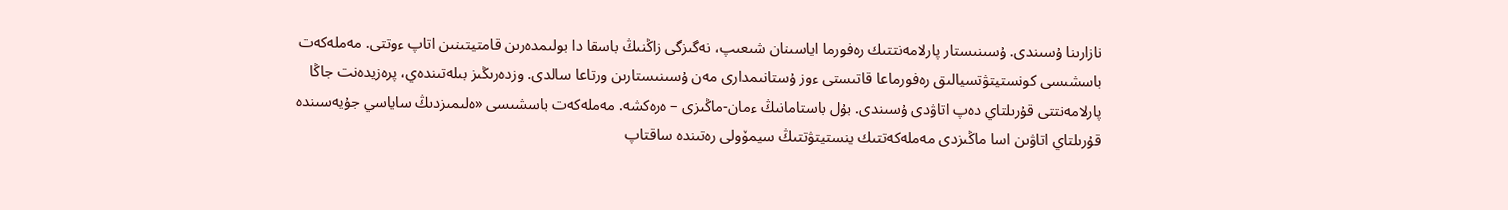نازارىنا ۇسىندى. ۇسىنىستار پارلامەنتتىك رەفورما اياسىنان شىعىپ، نەگىزگى زاڭنىڭ باسقا دا بولىمدەرىن قامتيتىنىن اتاپ ءوتتى. مەملەكەت باسشىسى كونستيتۋتسيالىق رەفورماعا قاتىستى ءوز ۇستانىمدارى مەن ۇسىنىستارىن ورتاعا سالدى. وزدەرىڭىز بىلەتىندەي، پرەزيدەنت جاڭا پارلامەنتتى قۇرىلتاي دەپ اتاۋدى ۇسىندى. بۇل باستامانىڭ ءمان-ماڭىزى – ەرەكشە. مەملەكەت باسشىسى «ەلىمىزدىڭ ساياسي جۇيەسىندە قۇرىلتاي اتاۋىن اسا ماڭىزدى مەملەكەتتىك ينستيتۋتتىڭ سيمۆولى رەتىندە ساقتاپ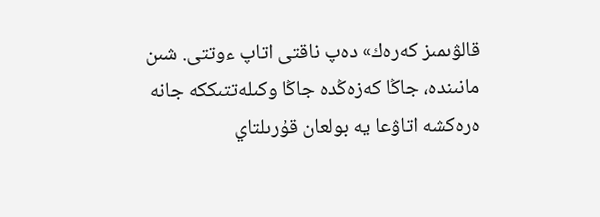قالۋىمىز كەرەك» دەپ ناقتى اتاپ ءوتتى. شىن مانىندە، جاڭا كەزەڭدە جاڭا وكىلەتتىككە جانە ەرەكشە اتاۋعا يە بولعان قۇرىلتاي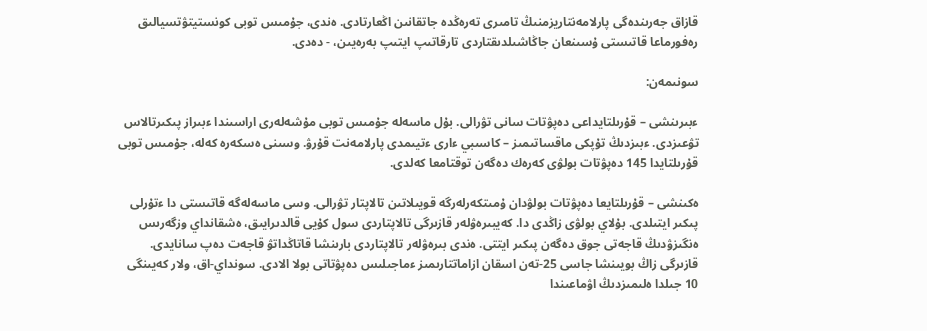قازاق جەرىندەگى پارلامەنتاريزمنىڭ تامىرى تەرەڭدە جاتقانىن اڭعارتادى. ەندى، جۇمىس توبى كونستيتۋتسيالىق رەفورماعا قاتىستى ۇسىنعان جاڭاشىلدىقتاردى تارقاتىپ ايتىپ بەرەيىن، - دەدى.

سونىمەن:

ءبىرىنشى – قۇرىلتايداعى دەپۋتات سانى تۋرالى. بۇل ماسەلە جۇمىس توبى مۇشەلەرى اراسىندا ءبىراز پىكىرتالاس تۋعىزدى. ءبىزدىڭ تۇپكى ماقساتىمىز – كاسىبي ءارى ءتيىمدى پارلامەنت قۇرۋ. وسىنى ەسكەرە كەلە، جۇمىس توبى قۇرىلتايدا 145 دەپۋتات بولۋى كەرەك دەگەن توقتامعا كەلدى.

ەكىنشى – قۇرىلتايعا دەپۋتات بولۋدان ۇمىتكەرلەرگە قويىلاتىن تالاپتار تۋرالى. وسى ماسەلەگە قاتىستى دا ءتۇرلى پىكىر ايتىلدى. بۇلاي بولۋى زاڭدى دا. كەيبىرەۋلەر قازىرگى تالاپتاردى سول كۇيى قالدىرايىق، ەشقانداي وزگەرىس ەنگىزۋدىڭ قاجەتى جوق دەگەن پىكىر ايتتى. ەندى بىرەۋلەر تالاپتاردى بارىنشا قاتاڭداتۋ قاجەت دەپ سانايدى. قازىرگى زاڭ بويىنشا جاسى 25-تەن اسقان ازاماتتارىمىز ءماجىلىس دەپۋتاتى بولا الادى. سونداي-اق، ولار كەيىنگى 10 جىلدا ەلىمىزدىڭ اۋماعىندا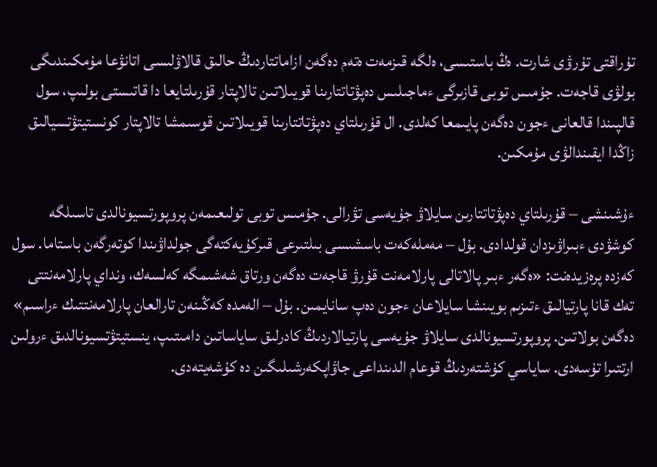تۇراقتى تۇرۋى شارت. ەڭ باستىسى، ەلگە قىزمەت ەتەم دەگەن ازاماتتاردىڭ حالىق قالاۋلىسى اتانۋعا مۇمكىندىگى بولۋى قاجەت. جۇمىس توبى قازىرگى ءماجىلىس دەپۋتاتتارىنا قويىلاتىن تالاپتار قۇرىلتايعا دا قاتىستى بولىپ، سول قالپىندا قالعانى ءجون دەگەن پايىمعا كەلدى. ال قۇرىلتاي دەپۋتاتتارىنا قويىلاتىن قوسىمشا تالاپتار كونستيتۋتسيالىق زاڭدا ايقىندالۋى مۇمكىن.

ءۇشىنشى – قۇرىلتاي دەپۋتاتتارىن سايلاۋ جۇيەسى تۋرالى. جۇمىس توبى تولىعىمەن پروپورتسيونالدى تاسىلگە كوشۋدى ءبىراۋىزدان قولدادى. بۇل – مەملەكەت باسشىسى بىلتىرعى قىركۇيەكتەگى جولداۋىندا كوتەرگەن باستاما. سول كەزدە پرەزيدەنت: «ەگەر ءبىر پالاتالى پارلامەنت قۇرۋ قاجەت دەگەن ورتاق شەشىمگە كەلسەك، ونداي پارلامەنتتى تەك قانا پارتيالىق ءتىزىم بويىنشا سايلاعان ءجون دەپ سانايمىن. بۇل – الەمدە كەڭىنەن تارالعان پارلامەنتتىك ءراسىم» دەگەن بولاتىن. پروپورتسيونالدى سايلاۋ جۇيەسى پارتيالاردىڭ كادرلىق ساياساتىن دامىتىپ، ينستيتۋتسيونالدىق ءرولىن ارتتىرا تۇسەدى. ساياسي كۇشتەردىڭ قوعام الدىنداعى جاۋاپكەرشىلىگىن دە كۇشەيتەدى.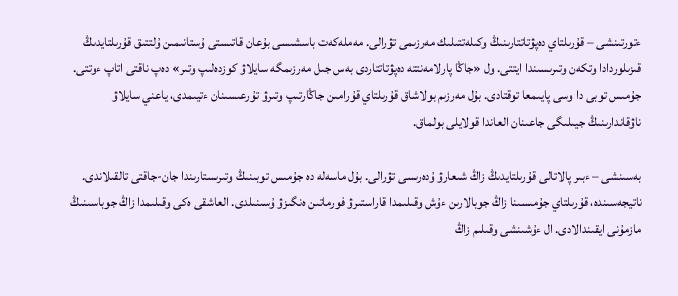ءتورتىنشى – قۇرىلتاي دەپۋتاتتارىنىڭ وكىلەتتىلىك مەرزىمى تۋرالى. مەملەكەت باسشىسى بۇعان قاتىستى ۇستانىمىن ۇلتتىق قۇرىلتايدىڭ قىزىلوردادا وتكەن وتىرىسىندا ايتتى. ول «جاڭا پارلامەنتتە دەپۋتاتتاردى بەس جىل مەرزىمگە سايلاۋ كوزدەلىپ وتىر» دەپ ناقتى اتاپ ءوتتى. جۇمىس توبى دا وسى پايىمعا توقتادى. بۇل مەرزىم بولاشاق قۇرىلتاي قۇرامىن جاڭارتىپ وتىرۋ تۇرعىسىنان ءتيىمدى، ياعني سايلاۋ ناۋقاندارىنىڭ جيىلىگى جاعىنان العاندا قولايلى بولماق.

بەسىنشى – ءبىر پالاتالى قۇرىلتايدىڭ زاڭ شىعارۋ ۇدەرىسى تۋرالى. بۇل ماسەلە دە جۇمىس توبىنىڭ وتىرىستارىندا جان-جاقتى تالقىلاندى. ناتيجەسىندە، قۇرىلتاي جۇمىسىنا زاڭ جوبالارىن ءۇش وقىلىمدا قاراستىرۋ فورماتىن ەنگىزۋ ۇسىنىلدى. العاشقى ەكى وقىلىمدا زاڭ جوباسىنىڭ مازمۇنى ايقىندالادى. ال ءۇشىنشى وقىلىم زاڭ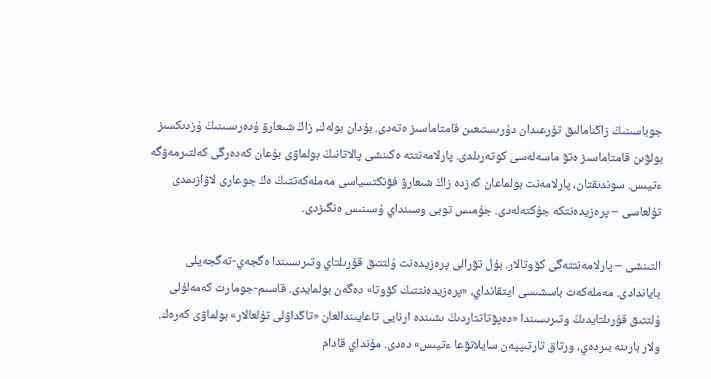جوباسىنىڭ زاڭنامالىق تۇرعىدان دۇرىستىعىن قامتاماسىز ەتەدى. بۇدان بولەك، زاڭ شىعارۋ ۇدەرىسىنىڭ ۇزدىكسىز بولۋىن قامتاماسىز ەتۋ ماسەلەسى كوتەرىلدى. پارلامەنتتە ەكىنشى پالاتانىڭ بولماۋى بۇعان كەدەرگى كەلتىرمەۋگە ءتيىس. سوندىقتان، پارلامەنت بولماعان كەزدە زاڭ شىعارۋ فۋنكتسياسى مەملەكەتتىڭ ەڭ جوعارى لاۋازىمدى تۇلعاسى – پرەزيدەنتكە جۇكتەلەدى. جۇمىس توبى وسىنداي ۇسىنىس ەنگىزدى.

التىنشى – پارلامەنتتەگى كۆوتالار. بۇل تۋرالى پرەزيدەنت ۇلتتىق قۇرىلتاي وتىرىسىندا ەگجەي-تەگجەيلى باياندادى. مەملەكەت باسشىسى ايتقانداي، «پرەزيدەنتتىك كۆوتا» دەگەن بولمايدى. قاسىم-جومارت كەمەلۇلى ۇلتتىق قۇرىلتايدىڭ وتىرىسىندا «دەپۋتاتتاردىڭ ىشىندە ارنايى تاعايىندالعان «تاڭداۋلى تۇلعالار» بولماۋى كەرەك. ولار بارىنە بىردەي، ورتاق تارتىپپەن سايلانۋعا ءتيىس» دەدى. مۇنداي قادام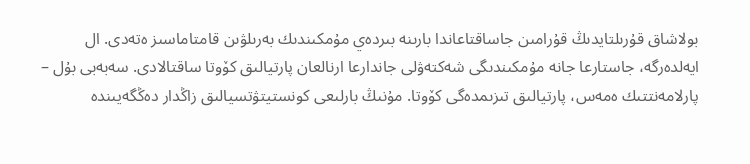بولاشاق قۇرىلتايدىڭ قۇرامىن جاساقتاعاندا بارىنە بىردەي مۇمكىندىك بەرىلۋىن قامتاماسىز ەتەدى. ال ايەلدەرگە، جاستارعا جانە مۇمكىندىگى شەكتەۋلى جاندارعا ارنالعان پارتيالىق كۆوتا ساقتالادى. سەبەبى بۇل – پارلامەنتتىك ەمەس، پارتيالىق تىزىمدەگى كۆوتا. مۇنىڭ بارلىعى كونستيتۋتسيالىق زاڭدار دەڭگەيىندە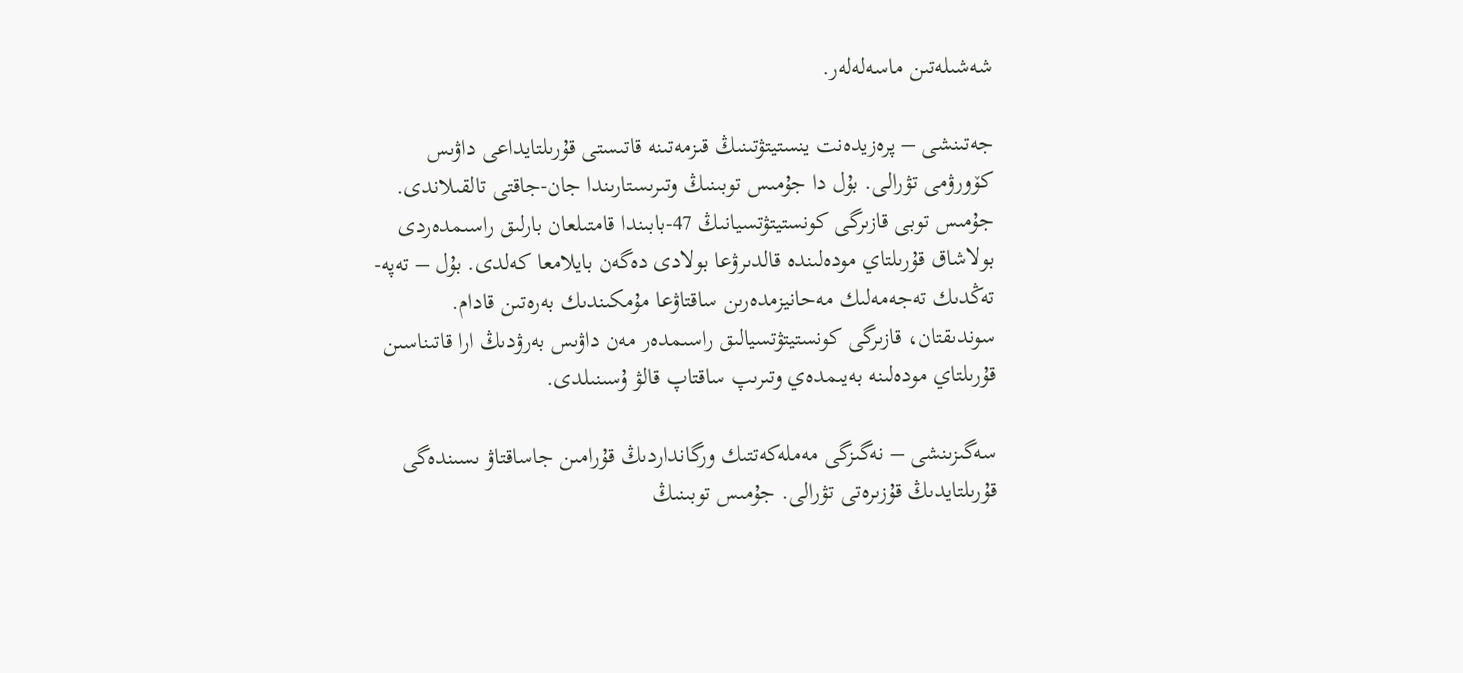شەشىلەتىن ماسەلەلەر.

جەتىنشى – پرەزيدەنت ينستيتۋتىنىڭ قىزمەتىنە قاتىستى قۇرىلتايداعى داۋىس كۆورۋمى تۋرالى. بۇل دا جۇمىس توبىنىڭ وتىرىستارىندا جان-جاقتى تالقىلاندى. جۇمىس توبى قازىرگى كونستيتۋتسيانىڭ 47-بابىندا قامتىلعان بارلىق راسىمدەردى بولاشاق قۇرىلتاي مودەلىندە قالدىرۋعا بولادى دەگەن بايلامعا كەلدى. بۇل – تەپە-تەڭدىك تەجەمەلىك مەحانيزمدەرىن ساقتاۋعا مۇمكىندىك بەرەتىن قادام. سوندىقتان، قازىرگى كونستيتۋتسيالىق راسىمدەر مەن داۋىس بەرۋدىڭ ارا قاتىناسىن قۇرىلتاي مودەلىنە بەيىمدەي وتىرىپ ساقتاپ قالۋ ۇسىنىلدى.

سەگىزىنشى – نەگىزگى مەملەكەتتىك ورگانداردىڭ قۇرامىن جاساقتاۋ ىسىندەگى قۇرىلتايدىڭ قۇزىرەتى تۋرالى. جۇمىس توبىنىڭ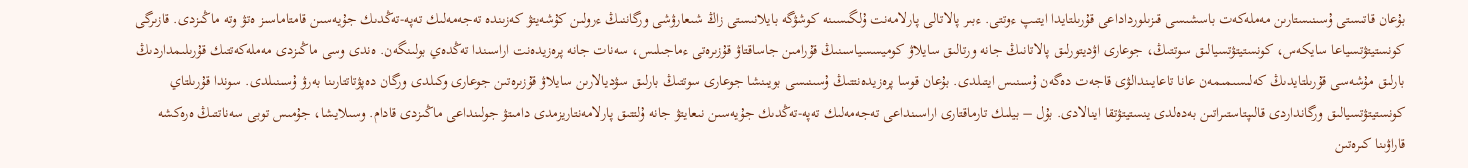بۇعان قاتىستى ۇسىنىستارىن مەملەكەت باسشىسى قىزىلورداداعى قۇرىلتايدا ايتىپ ءوتتى. ءبىر پالاتالى پارلامەنت ۇلگىسىنە كوشۋگە بايلانىستى زاڭ شىعارۋشى ورگاننىڭ ءرولىن كۇشەيتۋ كەزىندە تەجەمەلىك تەپە-تەڭدىك جۇيەسىن قامتاماسىز ەتۋ وتە ماڭىزدى. قازىرگى كونستيتۋتسياعا سايكەس، كونستيتۋتسيالىق سوتتىڭ، جوعارى اۋديتورلىق پالاتانىڭ جانە ورتالىق سايلاۋ كوميسسياسىنىڭ قۇرامىن جاساقتاۋ قۇزىرەتى ءماجىلىس، سەنات جانە پرەزيدەنت اراسىندا تەڭدەي بولىنگەن. ەندى وسى ماڭىزدى مەملەكەتتىك قۇرىلىمداردىڭ بارلىق مۇشەسى قۇرىلتايدىڭ كەلىسىمىمەن عانا تاعايىندالۋى قاجەت دەگەن ۇسىنىس ايتىلدى. بۇعان قوسا پرەزيدەنتتىڭ ۇسىنىسى بويىنشا جوعارى سوتتىڭ بارلىق سۋديالارىن سايلاۋ قۇزىرەتىن جوعارى وكىلدى ورگان دەپۋتاتتارىنا بەرۋ ۇسىنىلدى. سوندا قۇرىلتاي كونستيتۋتسيالىق ورگانداردى قالىپتاستىراتىن بەدەلدى ينستيتۋتقا اينالادى. بۇل – بيلىك تارماقتارى اراسىنداعى تەجەمەلىك تەپە-تەڭدىك جۇيەسىن نىعايتۋ جانە ۇلتتىق پارلامەنتاريزمدى دامىتۋ جولىنداعى ماڭىزدى قادام. وسىلايشا، جۇمىس توبى سەناتتىڭ ەرەكشە قاراۋىنا كىرەتىن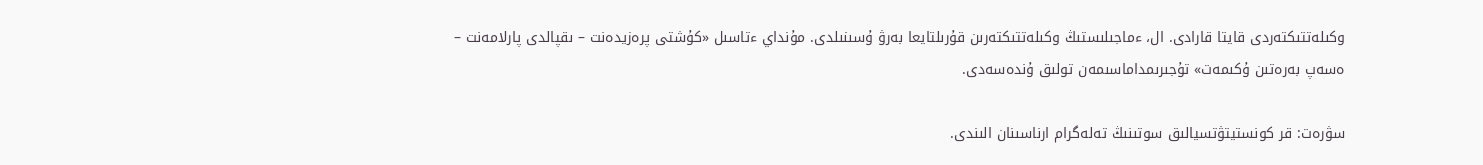وكىلەتتىكتەردى قايتا قارادى. ال، ءماجىلىستىڭ وكىلەتتىكتەرىن قۇرىلتايعا بەرۋ ۇسىنىلدى. مۇنداي ءتاسىل «كۇشتى پرەزيدەنت – ىقپالدى پارلامەنت – ەسەپ بەرەتىن ۇكىمەت» تۇجىرىمداماسىمەن تولىق ۇندەسەدى.

سۋرەت: قر كونستيتۋتسيالىق سوتىنىڭ تەلەگرام ارناسىنان الىندى.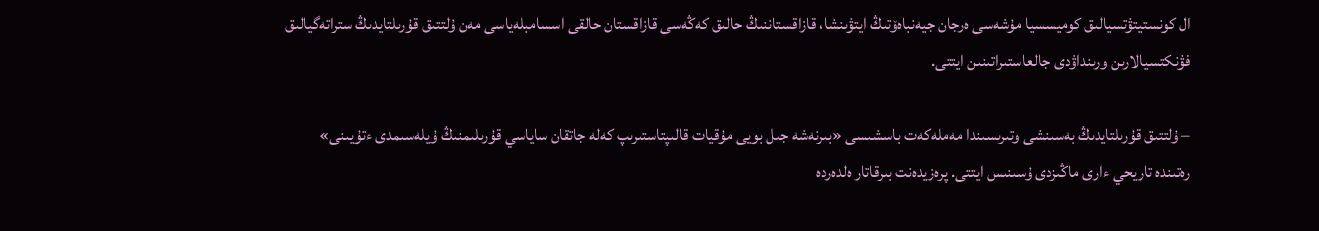ال كونستيتۋتسيالىق كوميسسيا مۇشەسى ەرجان جيەنباەۆتىڭ ايتۋىنشا، قازاقستاننىڭ حالىق كەڭەسى قازاقستان حالقى اسسامبلەياسى مەن ۇلتتىق قۇرىلتايدىڭ ستراتەگيالىق فۋنكتسيالارىن ورىنداۋدى جالعاستىراتىنىن ايتتى.

– ۇلتتىق قۇرىلتايدىڭ بەسىنشى وتىرىسىندا مەملەكەت باسشىسى «بىرنەشە جىل بويى مۇقيات قالىپتاستىرىپ كەلە جاتقان ساياسي قۇرىلىمنىڭ ۇيلەسىمدى ءتۇيىنى» رەتىندە تاريحي ءارى ماڭىزدى ۇسىنىس ايتتى. پرەزيدەنت بىرقاتار ەلدەردە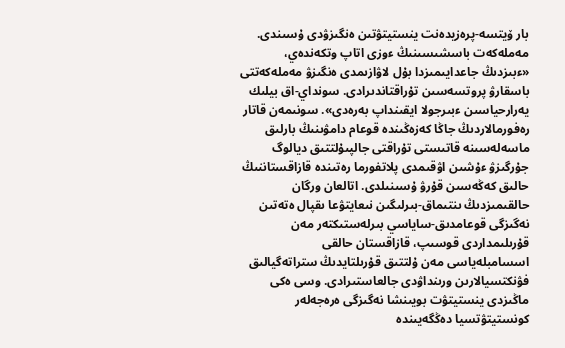بار ۆيتسە-پرەزيدەنت ينستيتۋتىن ەنگىزۋدى ۇسىندى. مەملەكەت باسشىسىنىڭ ءوزى اتاپ وتكەندەي، «ءبىزدىڭ جاعدايىمىزدا بۇل لاۋازىمدى ەنگىزۋ مەملەكەتتى باسقارۋ پروتسەسىن تۇراقتاندىرادى. سونداي-اق بيلىك يەرارحياسىن ءبىرجولا ايقىنداپ بەرەدى». سونىمەن قاتار رەفورمالاردىڭ جاڭا كەزەڭىندە قوعام دامۋىنىڭ بارلىق ماسەلەسىنە قاتىستى تۇراقتى جالپىۇلتتىق ديالوگ جۇرگىزۋ ءۇشىن اۋقىمدى پلاتفورما رەتىندە قازاقستاننىڭ حالىق كەڭەسىن قۇرۋ ۇسىنىلدى. اتالعان ورگان حالقىمىزدىڭ ىنتىماق-بىرلىگىن نىعايتۋعا ىقپال ەتەتىن نەگىزگى قوعامدىق-ساياسي بىرلەستىكتەر مەن قۇرىلىمداردى قوسىپ، قازاقستان حالقى اسسامبلەياسى مەن ۇلتتىق قۇرىلتايدىڭ ستراتەگيالىق فۋنكتسيالارىن ورىنداۋدى جالعاستىرادى. وسى ەكى ماڭىزدى ينستيتۋت بويىنشا نەگىزگى ەرەجەلەر كونستيتۋتسيا دەڭگەيىندە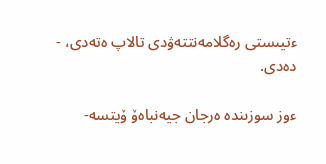ءتيىستى رەگلامەنتتەۋدى تالاپ ەتەدى، - دەدى.

ءوز سوزىندە ەرجان جيەنباەۆ ۆيتسە-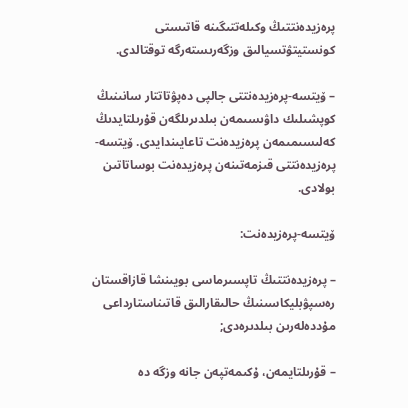پرەزيدەنتتىڭ وكىلەتتىگىنە قاتىستى كونستيتۋتسيالىق وزگەرىستەرگە توقتالدى.

– ۆيتسە-پرەزيدەنتتى جالپى دەپۋتاتتار سانىنىڭ كوپشىلىك داۋىسىمەن بىلدىرىلگەن قۇرىلتايدىڭ كەلىسىمىمەن پرەزيدەنت تاعايىندايدى. ۆيتسە-پرەزيدەنتتى قىزمەتىنەن پرەزيدەنت بوساتاتىن بولادى.

ۆيتسە-پرەزيدەنت:

– پرەزيدەنتتىڭ تاپسىرماسى بويىنشا قازاقستان رەسپۋبليكاسىنىڭ حالىقارالىق قاتىناستارداعى مۇددەلەرىن بىلدىرەدى;

– قۇرىلتايمەن، ۇكىمەتپەن جانە وزگە دە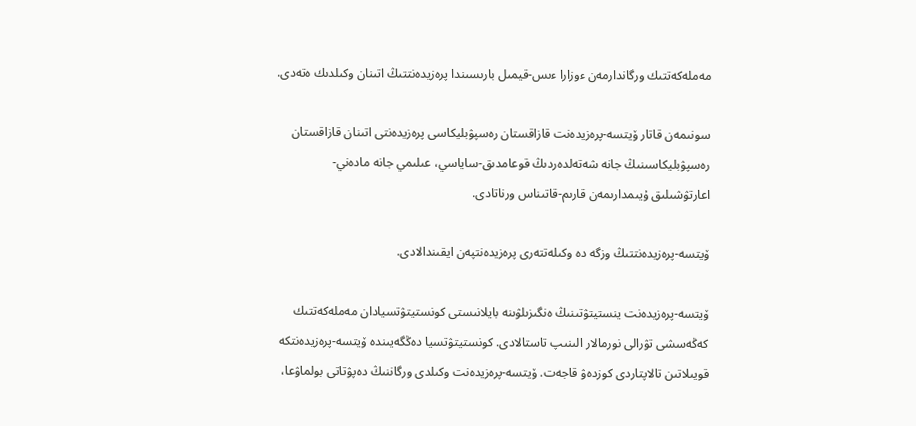مەملەكەتتىك ورگاندارمەن ءوزارا ءىس-قيمىل بارىسىندا پرەزيدەنتتىڭ اتىنان وكىلدىك ەتەدى.

سونىمەن قاتار ۆيتسە-پرەزيدەنت قازاقستان رەسپۋبليكاسى پرەزيدەنتى اتىنان قازاقستان رەسپۋبليكاسىنىڭ جانە شەتەلدەردىڭ قوعامدىق-ساياسي، عىلىمي جانە مادەني-اعارتۋشىلىق ۇيىمدارىمەن قارىم-قاتىناس ورناتادى.

ۆيتسە-پرەزيدەنتتىڭ وزگە دە وكىلەتتەرى پرەزيدەنتپەن ايقىندالادى.

ۆيتسە-پرەزيدەنت ينستيتۋتىنىڭ ەنگىزىلۋىنە بايلانىستى كونستيتۋتسيادان مەملەكەتتىك كەڭەسشى تۋرالى نورمالار الىنىپ تاستالادى. كونستيتۋتسيا دەڭگەيىندە ۆيتسە-پرەزيدەنتكە قويىلاتىن تالاپتاردى كوزدەۋ قاجەت. ۆيتسە-پرەزيدەنت وكىلدى ورگاننىڭ دەپۋتاتى بولماۋعا،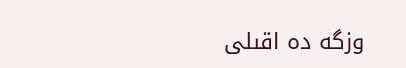وزگە دە اقىلى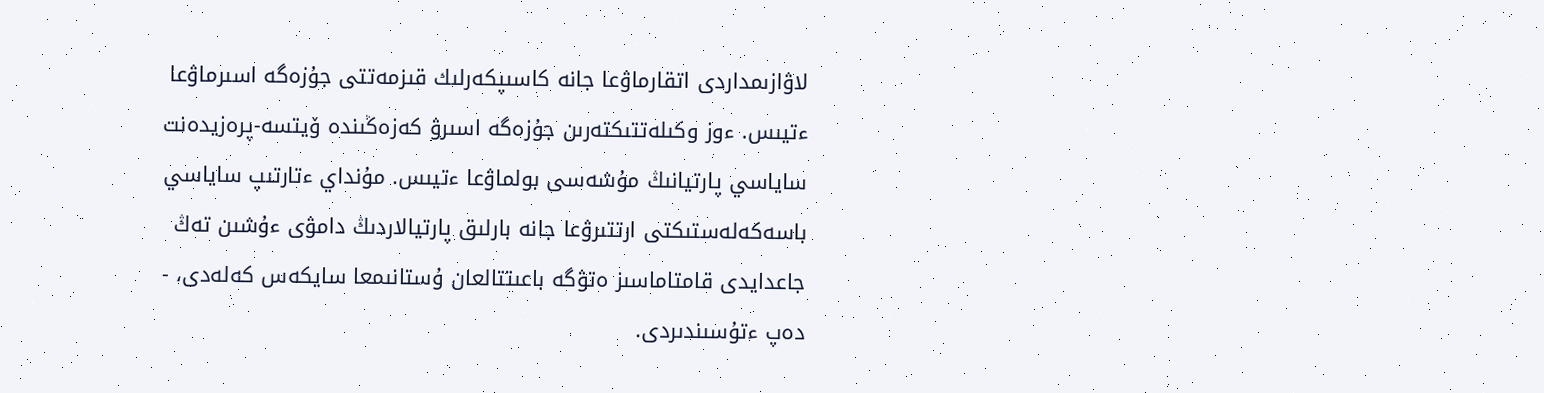لاۋازىمداردى اتقارماۋعا جانە كاسىپكەرلىك قىزمەتتى جۇزەگە اسىرماۋعا ءتيىس. ءوز وكىلەتتىكتەرىن جۇزەگە اسىرۋ كەزەڭىندە ۆيتسە-پرەزيدەنت ساياسي پارتيانىڭ مۇشەسى بولماۋعا ءتيىس. مۇنداي ءتارتىپ ساياسي باسەكەلەستىكتى ارتتىرۋعا جانە بارلىق پارتيالاردىڭ دامۋى ءۇشىن تەڭ جاعدايدى قامتاماسىز ەتۋگە باعىتتالعان ۇستانىمعا سايكەس كەلەدى، - دەپ ءتۇسىندىردى.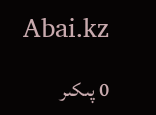Abai.kz

0 پىكىر